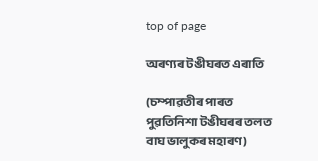top of page

অৰণ্যৰ টঙীঘৰত এৰাতি

(চম্পাৱতীৰ পাৰত পুৱতিনিশা টঙীঘৰৰ তলত বাঘ ভালুকৰ মহাৰণ)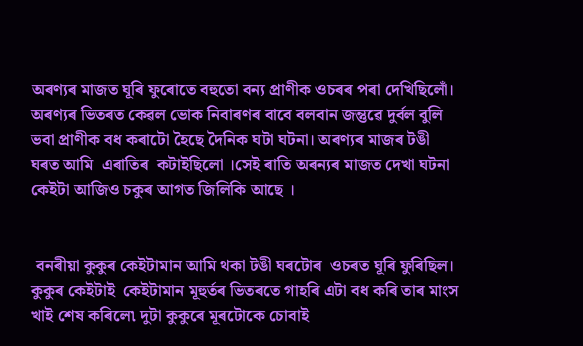অৰণ্যৰ মাজত ঘূৰি ফুৰোতে বহুতো বন্য প্ৰাণীক ওচৰৰ পৰা দেখিছিলোঁ। অৰণ্যৰ ভিতৰত কেৱল ভোক নিবাৰণৰ বাবে বলবান জন্তুৱে দুৰ্বল বুলি ভবা প্ৰাণীক বধ কৰাটো হৈছে দৈনিক ঘটা ঘটনা। অৰণ্যৰ মাজৰ টঙী ঘৰত আমি  এৰাতিৰ  কটাইছিলো ।সেই ৰাতি অৰন্যৰ মাজত দেখা ঘটনা কেইটা আজিও চকুৰ আগত জিলিকি আছে ।


 বনৰীয়া কুকুৰ কেইটামান আমি থকা টঙী ঘৰটোৰ  ওচৰত ঘূৰি ফুৰিছিল।  কুকুৰ কেইটাই  কেইটামান মূহুৰ্তৰ ভিতৰতে গাহৰি এটা বধ কৰি তাৰ মাংস খাই শেষ কৰিলে৷ দুটা কুকুৰে মূৰটোকে চোবাই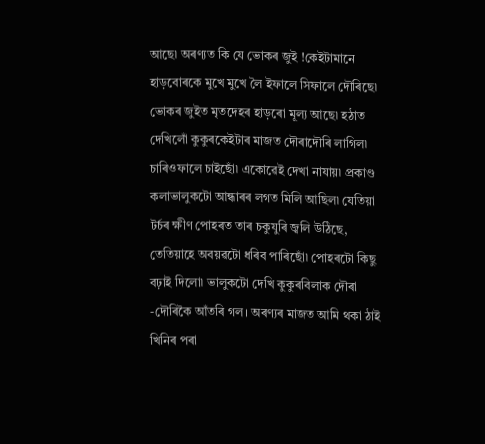আছে৷ অৰণ্যত কি যে ভোকৰ জুই !কেইটামানে হাড়বোৰকে মুখে মুখে লৈ ইফালে সিফালে দৌৰিছে৷ ভোকৰ জুইত মৃতদেহৰ হাড়ৰো মূল্য আছে৷ হঠাত দেখিলোঁ কুকুৰকেইটাৰ মাজত দৌৰাদৌৰি লাগিল৷ চাৰিওফালে চাইছোঁ৷ একোৱেই দেখা নাযায়৷ প্ৰকাণ্ড কলাভালুকটো আন্ধাৰৰ লগত মিলি আছিল৷ যেতিয়া টৰ্চৰ ক্ষীণ পোহৰত তাৰ চকুযুৰি জ্বলি উঠিছে, তেতিয়াহে অবয়ৱটো ধৰিব পাৰিছোঁ৷ পোহৰটো কিছু বঢ়াই দিলো৷ ভালুকটো দেখি কুকুৰবিলাক দৌৰা -দৌৰিকৈ আঁতৰি গল। অৰণ্যৰ মাজত আমি থকা ঠাই খিনিৰ পৰা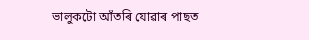ভালুকটো আঁতৰি যোৱাৰ পাছত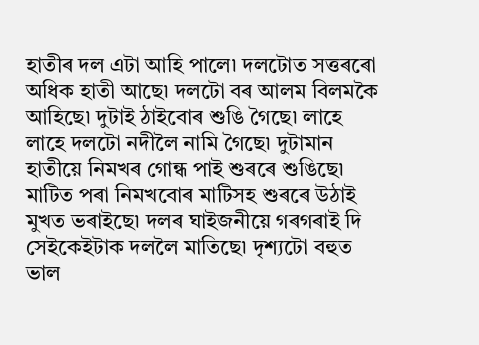হাতীৰ দল এটা আহি পালে৷ দলটোত সত্তৰৰো অধিক হাতী আছে৷ দলটো বৰ আলম বিলমকৈ আহিছে৷ দুটাই ঠাইবোৰ শুঙি গৈছে৷ লাহে লাহে দলটো নদীলৈ নামি গৈছে৷ দুটামান হাতীয়ে নিমখৰ গোন্ধ পাই শুৰৰে শুঙিছে৷ মাটিত পৰা নিমখবোৰ মাটিসহ শুৰৰে উঠাই মুখত ভৰাইছে৷ দলৰ ঘাইজনীয়ে গৰগৰাই দি সেইকেইটাক দললৈ মাতিছে৷ দৃশ্যটো বহুত ভাল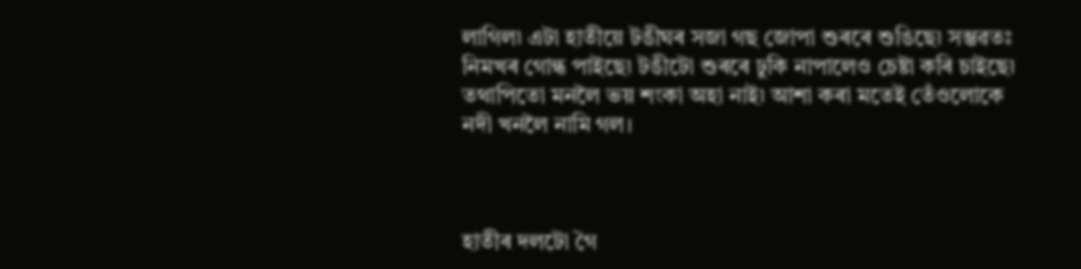লাগিল৷ এটা হাতীয়ে টঙীঘৰ সজা গছ জোপা শুৰৰে শুঙিছে৷ সম্ভৱতঃ নিমখৰ গোন্ধ পাইছে৷ টঙীটো শুৰৰে ঢুকি নাপালেও চেষ্টা কৰি চাইছে৷ তথাপিতো মনলৈ ভয় শংকা অহা নাই৷ আশা কৰা মতেই তেঁওলোকে নদী খনলৈ নামি গল।



হাতীৰ দলটো গৈ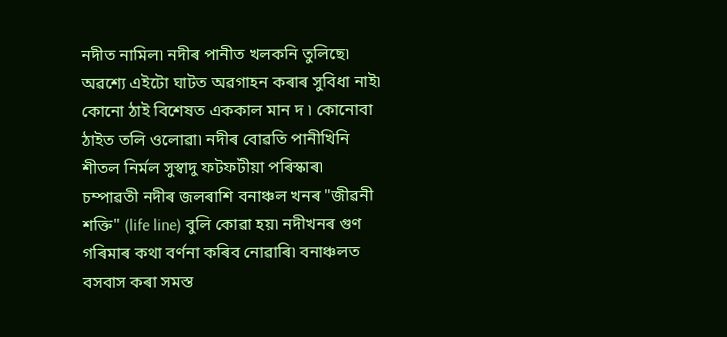নদীত নামিল৷ নদীৰ পানীত খলকনি তুলিছে৷ অৱশ্যে এইটো ঘাটত অৱগাহন কৰাৰ সুবিধা নাই৷ কোনো ঠাই বিশেষত এককাল মান দ ৷ কোনোবা ঠাইত তলি ওলোৱা৷ নদীৰ বোৱতি পানীখিনি শীতল নিৰ্মল সুস্বাদু ফটফটীয়া পৰিস্কাৰ৷ চম্পাৱতী নদীৰ জলৰাশি বনাঞ্চল খনৰ "জীৱনী শক্তি" (life line) বুলি কোৱা হয়৷ নদীখনৰ গুণ গৰিমাৰ কথা বৰ্ণনা কৰিব নোৱাৰি৷ বনাঞ্চলত বসবাস কৰা সমস্ত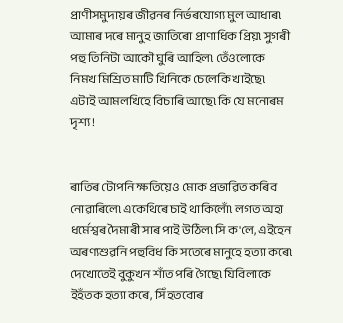প্ৰাণীসমুদায়ৰ জীৱনৰ নিৰ্ভৰযোগ্য মুল আধাৰ৷ আমাৰ দৰে মানুহ জাতিৰো প্ৰাণাধিক প্ৰিয়৷ সুগৰী পহু তিনিটা আকৌ ঘুৰি আহিল৷ তেঁওলোকে নিমখ মিশ্ৰিত মাটি খিনিকে চেলেকি খাইছে৷ এটাই আমলখিহে বিচাৰি আছে৷ কি যে মনোৰম দৃশ্য !


ৰাতিৰ টোপনি ক্ষতিয়েও মোক প্ৰভাৱিত কৰিব নোৱাৰিলে৷ একেথিৰে চাই থাকিলোঁ৷ লগত অহা ধৰ্মেশ্বৰ দৈমাৰী সাৰ পাই উঠিল৷ সি ক'লে, এইহেন অৰণ্যশুৱনি পহুবিধ কি সতেৰে মানুহে হত্যা কৰে৷ দেখোতেই বুকুখন শাঁত পৰি গৈছে৷ যিবিলাকে ইহঁতক হত্যা কৰে, সিঁহতবোৰ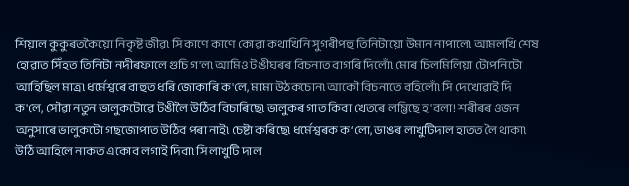শিয়াল কুকুৰতকৈয়ো নিকৃষ্ট জীৱ৷ সি কাণে কাণে কোৱা কথাখিনি সুগৰীপহু তিনিটায়ো উমান নাপালে৷ আমলখি শেষ হোৱাত সিঁহত তিনিটা নদীৰফালে গুচি গ'ল৷ আমিও টঙীঘৰৰ বিচনাত বাগৰি দিলোঁ৷ মোৰ চিলমিলিয়া টোপনিটো আহিছিল মাত্ৰ৷ ধৰ্মেশ্বৰে বাহুত ধৰি জোকাৰি ক'লে, মামা উঠকচোন৷ আকৌ বিচনাতে বহিলোঁ৷ সি দেখোৱাই দি ক'লে, সৌৱা নতুন ভালুকটোৱে টঙীলৈ উঠিব বিচাৰিছে৷ ভালুকৰ গাত কিবা খেতৰে লম্ভিছে হ'বলা! শৰীৰৰ ওজন অনুসাৰে ভালুকটো গছজোপাত উঠিব পৰা নাই৷ চেষ্টা কৰিছে৷ ধৰ্মেশ্বৰক ক‘লো, ডাঙৰ লাখুটিদাল হাতত লৈ থাকা৷ উঠি আহিলে নাকত একোব লগাই দিবা৷ সি লাখুটি দাল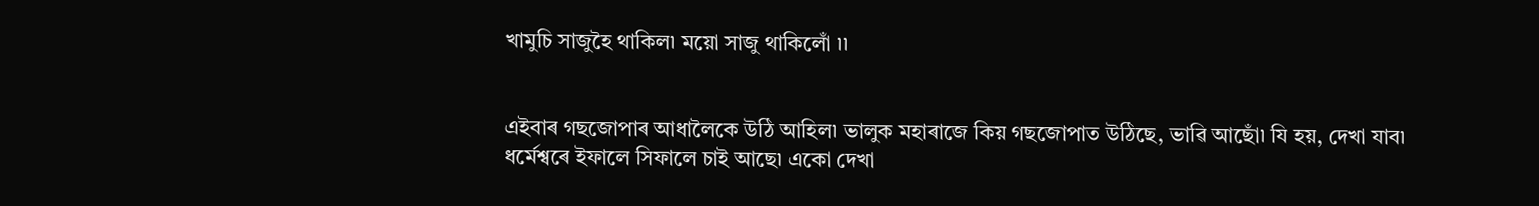খামুচি সাজুহৈ থাকিল৷ ময়ো সাজু থাকিলোঁ ৷৷


এইবাৰ গছজোপাৰ আধালৈকে উঠি আহিল৷ ভালুক মহাৰাজে কিয় গছজোপাত উঠিছে, ভাৱি আছোঁ৷ যি হয়, দেখা যাব৷ ধৰ্মেশ্বৰে ইফালে সিফালে চাই আছে৷ একো দেখা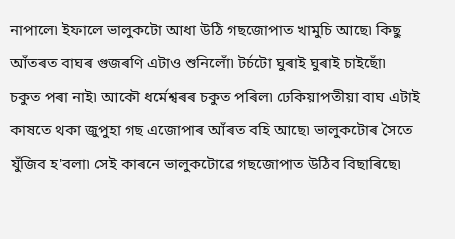নাপালে৷ ইফালে ভালুকটো আধা উঠি গছজোপাত খামুচি আছে৷ কিছু আঁতৰত বাঘৰ গুজৰণি এটাও শুনিলোঁ৷ টৰ্চটো ঘুৰাই ঘুৰাই চাইছোঁ৷ চকুত পৰা নাই৷ আকৌ ধৰ্মেশ্বৰৰ চকুত পৰিল৷ ঢেকিয়াপতীয়া বাঘ এটাই কাষতে থকা জুপুহা গছ এজোপাৰ আঁৰত বহি আছে৷ ভালুকটোৰ সৈতে যুঁজিব হ'বলা৷ সেই কাৰনে ভালুকটোৱে গছজোপাত উঠিব বিছাৰিছে৷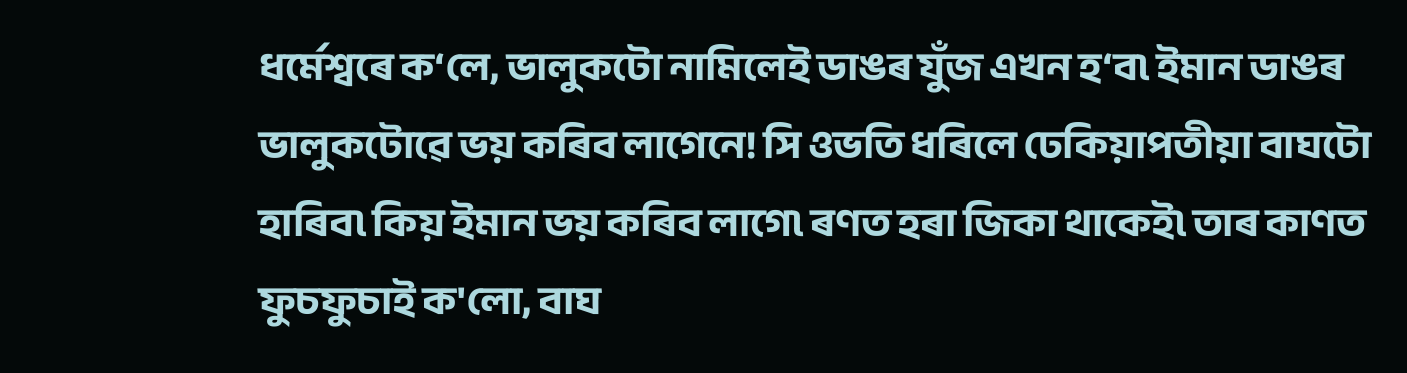ধৰ্মেশ্বৰে ক‘লে, ভালুকটো নামিলেই ডাঙৰ যুঁজ এখন হ‘ব৷ ইমান ডাঙৰ ভালুকটোৱে ভয় কৰিব লাগেনে! সি ওভতি ধৰিলে ঢেকিয়াপতীয়া বাঘটো হাৰিব৷ কিয় ইমান ভয় কৰিব লাগে৷ ৰণত হৰা জিকা থাকেই৷ তাৰ কাণত ফুচফুচাই ক'লো, বাঘ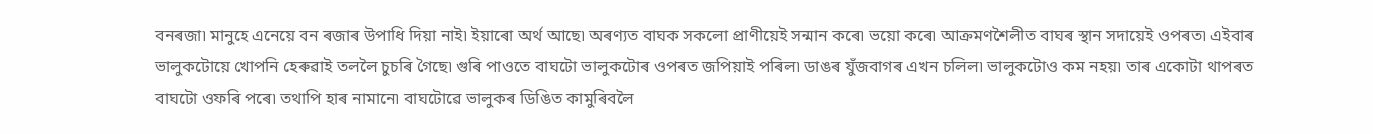বনৰজা৷ মানুহে এনেয়ে বন ৰজাৰ উপাধি দিয়া নাই৷ ইয়াৰো অৰ্থ আছে৷ অৰণ্যত বাঘক সকলো প্ৰাণীয়েই সন্মান কৰে৷ ভয়ো কৰে৷ আক্ৰমণশৈলীত বাঘৰ স্থান সদায়েই ওপৰত৷ এইবাৰ ভালুকটোয়ে খোপনি হেৰুৱাই তললৈ চুচৰি গৈছে৷ গুৰি পাওতে বাঘটো ভালুকটোৰ ওপৰত জপিয়াই পৰিল৷ ডাঙৰ যুঁজবাগৰ এখন চলিল৷ ভালুকটোও কম নহয়৷ তাৰ একোটা থাপৰত বাঘটো ওফৰি পৰে৷ তথাপি হাৰ নামানে৷ বাঘটোৱে ভালুকৰ ডিঙিত কামুৰিবলৈ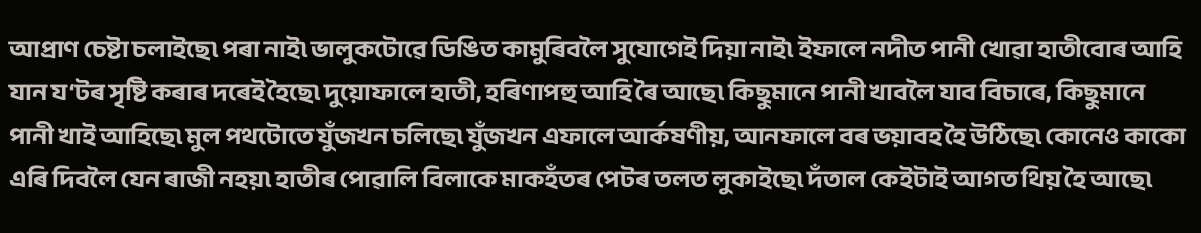আপ্ৰাণ চেষ্টা চলাইছে৷ পৰা নাই৷ ভালুকটোৱে ডিঙিত কামুৰিবলৈ সুযোগেই দিয়া নাই৷ ইফালে নদীত পানী খোৱা হাতীবোৰ আহি যান য‘টৰ সৃষ্টি কৰাৰ দৰেই হৈছে৷ দুয়োফালে হাতী, হৰিণাপহু আহি ৰৈ আছে৷ কিছুমানে পানী খাবলৈ যাব বিচাৰে, কিছুমানে পানী খাই আহিছে৷ মুল পথটোতে যুঁজখন চলিছে৷ যুঁজখন এফালে আৰ্কষণীয়, আনফালে বৰ ভয়াবহ হৈ উঠিছে৷ কোনেও কাকো এৰি দিবলৈ যেন ৰাজী নহয়৷ হাতীৰ পোৱালি বিলাকে মাকহঁতৰ পেটৰ তলত লুকাইছে৷ দঁতাল কেইটাই আগত থিয় হৈ আছে৷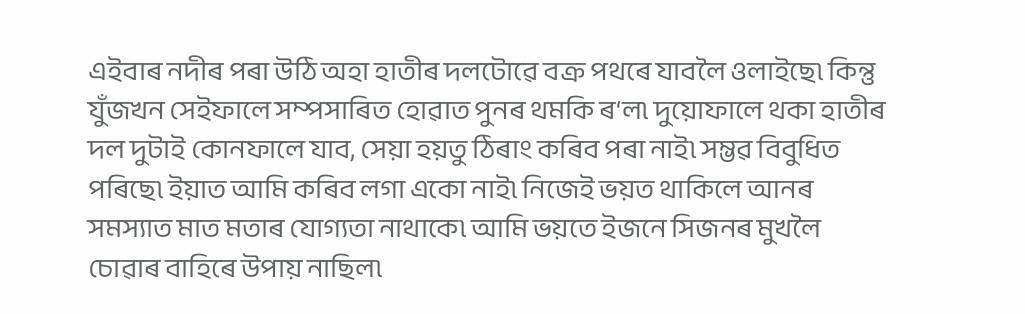এইবাৰ নদীৰ পৰা উঠি অহা হাতীৰ দলটোৱে বক্ৰ পথৰে যাবলৈ ওলাইছে৷ কিন্তু যুঁজখন সেইফালে সম্পসাৰিত হোৱাত পুনৰ থমকি ৰ‘ল৷ দুয়োফালে থকা হাতীৰ দল দুটাই কোনফালে যাব, সেয়া হয়তু ঠিৰাং কৰিব পৰা নাই৷ সম্ভৱ বিবুধিত পৰিছে৷ ইয়াত আমি কৰিব লগা একো নাই৷ নিজেই ভয়ত থাকিলে আনৰ সমস্যাত মাত মতাৰ যোগ্যতা নাথাকে৷ আমি ভয়তে ইজনে সিজনৰ মুখলৈ চোৱাৰ বাহিৰে উপায় নাছিল৷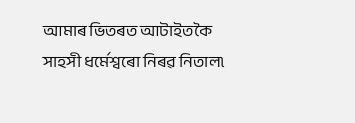আমাৰ ভিতৰত আটাইতকৈ সাহসী ধৰ্মেশ্বৰো নিৰৱ নিতাল৷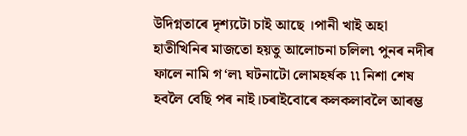উদিগ্নতাৰে দৃশ্যটো চাই আছে ।পানী খাই অহা হাতীখিনিৰ মাজতো হয়তু আলোচনা চলিল৷ পুনৰ নদীৰ ফালে নামি গ‘ল৷ ঘটনাটো লোমহৰ্ষক ৷৷ নিশা শেষ হবলৈ বেছি পৰ নাই।চৰাইবোৰে কলকলাবলৈ আৰম্ভ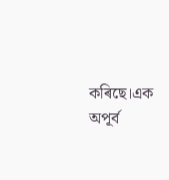কৰিছে।এক অপূৰ্ব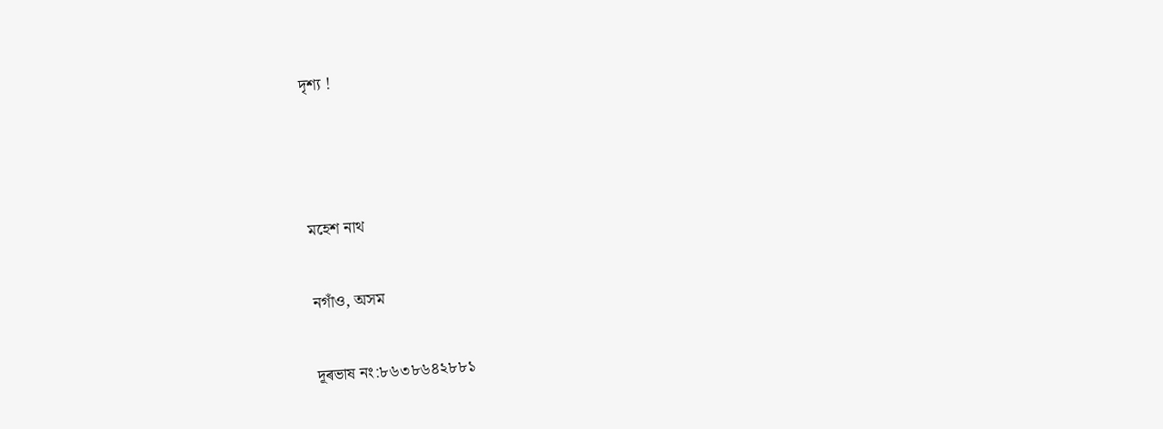দৃশ্য !



মহেশ নাথ

নগাঁও, অসম

দূৰভাষ নং:৮৬৩৮৬৪২৮৮১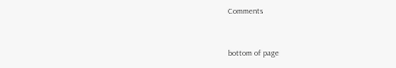Comments


bottom of page